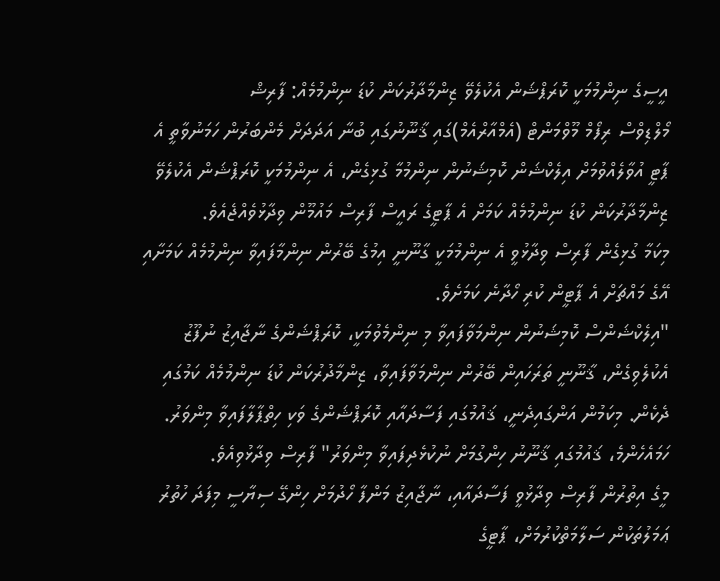އީސީގެ ނިންމުމަކީ ކޮރަޕްޝަން އެކުލެވޭ ޒިންމާދާރުކަން ކުޑަ ނިންމުމެއް: ފާރިޝް
މޯލްޑިވްސް ރިފޯމް މޫވްމަންޓް (އެމްއާރްއެމް)ގައި ޤާނޫނުގައި ބުނާ އަދަދަށް މެންބަރުން ހަމަނުވާތީ އެ ޕާޓީ އުވާލެއްވުމަށް އިލެކްޝަން ކޮމިޝަނުން ނިންމުމާ ގުޅިގެން، އެ ނިންމުމަކީ ކޮރަޕްޝަން އެކުލެވޭ ޒިންމާދާރުކަން ކުޑަ ނިންމުމެއް ކަމަށް އެ ޕާޓީގެ ރައީސް ފާރިސް މައުމޫން ވިދާޅުވެއްޖެއެވެ.
މިކަމާ ގުޅިގެން ފާރިސް ވިދާޅުވީ އެ ނިންމުމަކީ ގާނޫނީ އިމުގެ ބޭރުން ނިންމާފައިވާ ނިންމުމެއް ކަމަށާއި އޭގެ މައްޗަށް އެ ޕާޓީން ކުރި ހޯދާނެ ކަމަށެވެ.
"އިލެކްޝަންސް ކޮމިޝަނުން ނިންމަވާފައިވާ މި ނިންމެވުމަކީ، ކޮރަޕްޝަންގެ ނާޖާއިޒު ނުފޫޒު އެކުލެވިގެން، ޤާނޫނީ ތަރަހައިން ބޭރުން ނިންމަވާފައިވާ، ޒިންމާދުރުކަން ކުޑަ ނިންމުމެއް ކަމުގައި ދެކެން. މިކަމުން އަންގައިދެނީ، ޤައުމުގައި ފަސާދައާއި ކޮރަޕްޝަންގެ ވަކި ހިތްޕާލާފައިވާ މިންވަރު. ހަމައެހެންމެ، ޤައުމުގައި ޤާނޫނު ހިންގުމަށް ނުކުޅެދިފައިވާ މިންވަރު" ފާރިސް ވިދާޅުވިއެވެ.
މީގެ އިތުރުން ފާރިސް ވިދާޅުވީ ފަސާދައާއި، ނާޖާއިޒު މަންފާ ހޯދުމަށް ހިންގޭ ސިޔާސީ މިފަދަ ހުތުރު ޢަމަލުތަކުން ސަލާމަތްކުރުމަށް، ޕާޓީގެ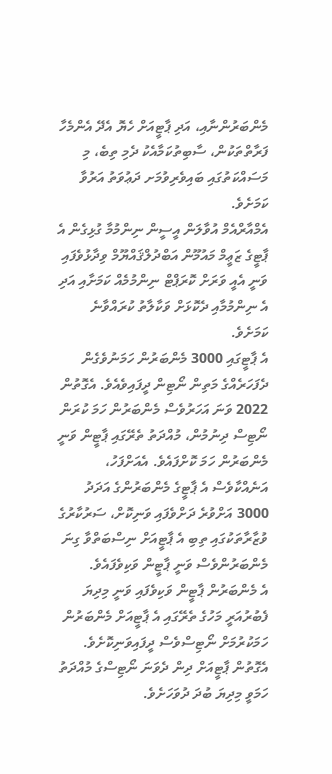މެންބަރުންނާއި، އަދި ޕާޓީއަށް ހެޔޮ އެދޭ އެންމެހާ ފަރާތްތަކުން، ސާބިތުކަމާއެކު ދެމި ތިބެ، މި މަސައްކަތުގައި ބައިވެރިވުމަށ ދަޢުވަތު އަރުވާ ކަމަށެވެ.
އެމްއާރްއެމް އުވާލަން އީސީން ނިންމުމާ ގުޅިގެން އެ ޕާޓީގެ ޒަޢީމް މައުމޫން އަބްދުލްޤައްޔޫމް ވިދާޅުވެފައި ވަނީ އެއީ ވަރަށް ކޮރަޕްޓް ނިންމުމެއް ކަމަށާއި އަދި އެ ނިންމުމާއި ދެކޮޅަށް ވަކާލާތު ކުރައްވާނެ ކަމަށެވެ.
އެ ޕާޓީގައި 3000 މެންބަރުން ހަމަނުވެގެން ދެފަހަރެއްގެ މަތިން ނޯޓިން ދީފައިވެއެވެ. އެގޮތުން 2022 ވަނަ އަހަރުވެސް މެންބަރުން ހަމަ ކުރަން ނޯޓިސް ދިނުމުން، މުއްދަތު ތެރޭގައި ޕާޓީން ވަނީ މެންބަރުން ހަމަ ކޮށްފައެވެ. އެއަށްފަހު، އަނެއްކާވެސް އެ ޕާޓީގެ މެންބަރުންގެ އަދަދު 3000 އަށްވުރެ ދަށްވެފައި ވަނިކޮށް، ސަރުކާރުގެ ވުޒާރާތަކުގައި ތިބި އެ ޕާޓީއަށް ނިސްބަތްވާ ގިނަ މެންބަރުންވެސް ވަނީ ޕާޓީން ވަކިވެފައެވެ.
އެ މެންބަރުން ޕާޓީން ވަކިވެފައި ވަނީ މިދިޔަ ފެބުރުއަރީ މަހުގެ ތެރޭގައި އެ ޕާޓީއަށް މެންބަރުން ހަމަކުރުމަށް ނޯޓިސްވެސް ދީފައިވަނިކޮށެވެ. އެގޮތުން ޕާޓީއަށް ދިން ދެވަނަ ނޯޓިސްގެ މުއްދަތު ހަމަވީ މިދިޔަ ބުދަ ދުވަހަށެވެ.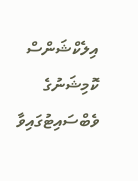އިލެކްޝަންސް ކޮމިޝަނުގެ ވެބްސައިޓުގައިވާ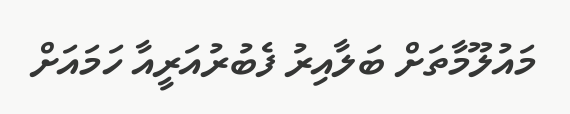މައުލޫމާތަށް ބަލާއިރު ފެބުރުއަރީއާ ހަމައަށް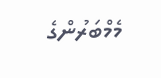މެމްބަރުންގެ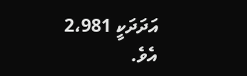އަދަދަކީ 2،981 އެވެ.